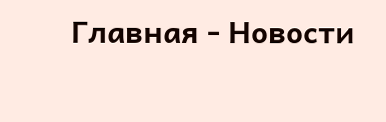Главная - Новости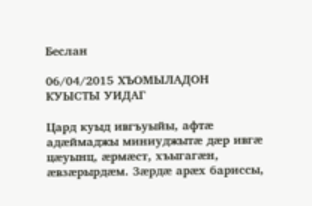Беслан

06/04/2015 ХЪОМЫЛАДОН КУЫСТЫ УИДАГ

Цард куыд ивгъуыйы, афтæ адæймаджы миниуджытæ дæр ивгæ цæуынц, æрмæст, хъыгагæн, æвзæрырдæм. Зæрдæ арæх бариссы,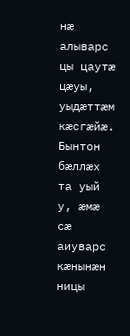нæ алыварс цы цаутæ цæуы, уыдæттæм кæсгæйæ. Бынтон бæллæх та уый у, æмæ сæ аиуварс кæнынæн ницы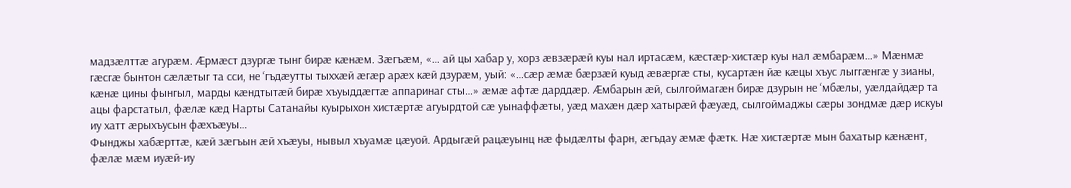мадзæлттæ агурæм. Æрмæст дзургæ тынг бирæ кæнæм. Зæгъæм, «… ай цы хабар у, хорз æвзæрæй куы нал иртасæм, кæстæр-хистæр куы нал æмбарæм…» Мæнмæ гæсгæ бынтон сæлæтыг та сси, не ‘гъдæутты тыххæй æгæр арæх кæй дзурæм, уый: «…сæр æмæ бæрзæй куыд æвæргæ сты, кусартæн йæ кæцы хъус лыггæнгæ у зианы, кæнæ цины фынгыл, марды кæндтытæй бирæ хъуыддæгтæ аппаринаг сты…» æмæ афтæ дарддæр. Æмбарын æй, сылгоймагæн бирæ дзурын не ‘мбæлы, уæлдайдæр та ацы фарстатыл, фæлæ кæд Нарты Сатанайы куырыхон хистæртæ агуырдтой сæ уынаффæты, уæд махæн дæр хатырæй фæуæд, сылгоймаджы сæры зондмæ дæр искуы иу хатт æрыхъусын фæхъæуы…
Фынджы хабæрттæ, кæй зæгъын æй хъæуы, нывыл хъуамæ цæуой. Ардыгæй рацæуынц нæ фыдæлты фарн, æгъдау æмæ фæтк. Нæ хистæртæ мын бахатыр кæнæнт, фæлæ мæм иуæй-иу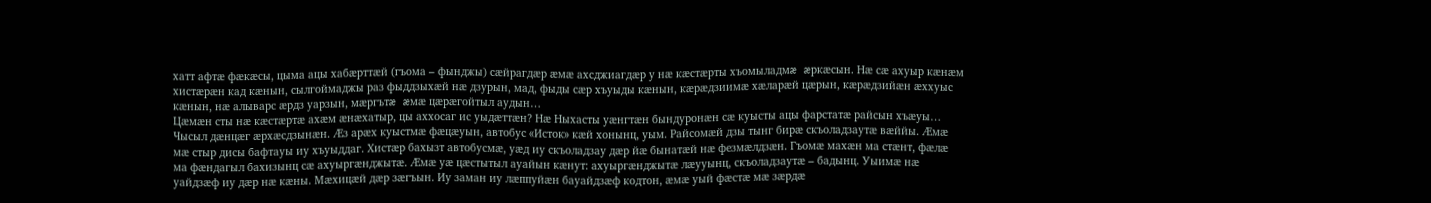хатт афтæ фæкæсы, цыма ацы хабæрттæй (гъома – фынджы) сæйрагдæр æмæ ахсджиагдæр у нæ кæстæрты хъомыладмæ æркæсын. Нæ сæ ахуыр кæнæм хистæрæн кад кæнын, сылгоймаджы раз фыддзыхæй нæ дзурын, мад, фыды сæр хъуыды кæнын, кæрæдзиимæ хæларæй цæрын, кæрæдзийæн æххуыс кæнын, нæ алыварс æрдз уарзын, мæргътæ æмæ цæрæгойтыл аудын…
Цæмæн сты нæ кæстæртæ ахæм æнæхатыр, цы аххосаг ис уыдæттæн? Нæ Ныхасты уæнгтæн бындуронæн сæ куысты ацы фарстатæ райсын хъæуы… Чысыл дæнцæг æрхæсдзынæн. Æз арæх куыстмæ фæцæуын, автобус «Исток» кæй хонынц, уым. Райсомæй дзы тынг бирæ скъоладзаутæ вæййы. Æмæ мæ стыр дисы бафтауы иу хъуыддаг. Хистæр бахызт автобусмæ, уæд иу скъоладзау дæр йæ бынатæй нæ фезмæлдзæн. Гъомæ махæн ма стæнт, фæлæ ма фæндагыл бахизынц сæ ахуыргæнджытæ. Æмæ уæ цæстытыл ауайын кæнут: ахуыргæнджытæ лæууынц, скъоладзаутæ – бадынц. Уыимæ нæ уайдзæф иу дæр нæ кæны. Мæхицæй дæр зæгъын. Иу заман иу лæппуйæн бауайдзæф кодтон, æмæ уый фæстæ мæ зæрдæ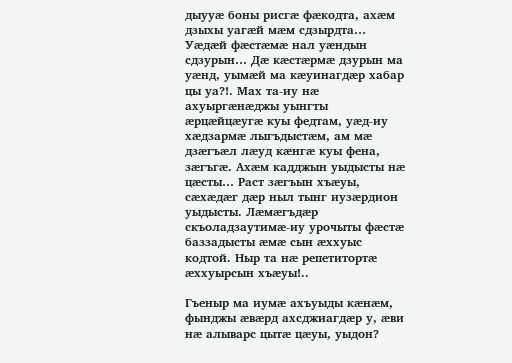дыууæ боны рисгæ фæкодта, ахæм дзыхы уагæй мæм сдзырдта… Уæдæй фæстæмæ нал уæндын сдзурын… Дæ кæстæрмæ дзурын ма уæнд, уымæй ма кæуинагдæр хабар цы уа?!. Мах та-иу нæ ахуыргæнæджы уынгты æрцæйцæугæ куы федтам, уæд-иу хæдзармæ лыгъдыстæм, ам мæ дзæгъæл лæуд кæнгæ куы фена, зæгъгæ. Ахæм кадджын уыдысты нæ цæсты… Раст зæгъын хъæуы, сæхæдæг дæр ныл тынг иузæрдион уыдысты. Лæмæгъдæр скъоладзаутимæ-иу урочыты фæстæ баззадысты æмæ сын æххуыс кодтой. Ныр та нæ репетитортæ æххуырсын хъæуы!..

Гъеныр ма иумæ ахъуыды кæнæм, фынджы æвæрд ахсджиагдæр у, æви нæ алыварс цытæ цæуы, уыдон?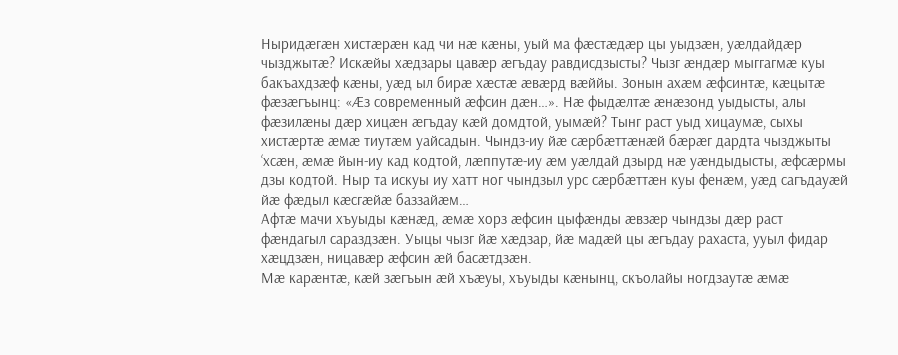Ныридæгæн хистæрæн кад чи нæ кæны, уый ма фæстæдæр цы уыдзæн, уæлдайдæр чызджытæ? Искæйы хæдзары цавæр æгъдау равдисдзысты? Чызг æндæр мыггагмæ куы бакъахдзæф кæны, уæд ыл бирæ хæстæ æвæрд вæййы. Зонын ахæм æфсинтæ, кæцытæ фæзæгъынц: «Æз современный æфсин дæн…». Нæ фыдæлтæ æнæзонд уыдысты, алы фæзилæны дæр хицæн æгъдау кæй домдтой, уымæй? Тынг раст уыд хицаумæ, сыхы хистæртæ æмæ тиутæм уайсадын. Чындз-иу йæ сæрбæттæнæй бæрæг дардта чызджыты ‘хсæн, æмæ йын-иу кад кодтой, лæппутæ-иу æм уæлдай дзырд нæ уæндыдысты, æфсæрмы дзы кодтой. Ныр та искуы иу хатт ног чындзыл урс сæрбæттæн куы фенæм, уæд сагъдауæй йæ фæдыл кæсгæйæ баззайæм…
Афтæ мачи хъуыды кæнæд, æмæ хорз æфсин цыфæнды æвзæр чындзы дæр раст фæндагыл сараздзæн. Уыцы чызг йæ хæдзар, йæ мадæй цы æгъдау рахаста, ууыл фидар хæцдзæн, ницавæр æфсин æй басæтдзæн.
Мæ карæнтæ, кæй зæгъын æй хъæуы, хъуыды кæнынц, скъолайы ногдзаутæ æмæ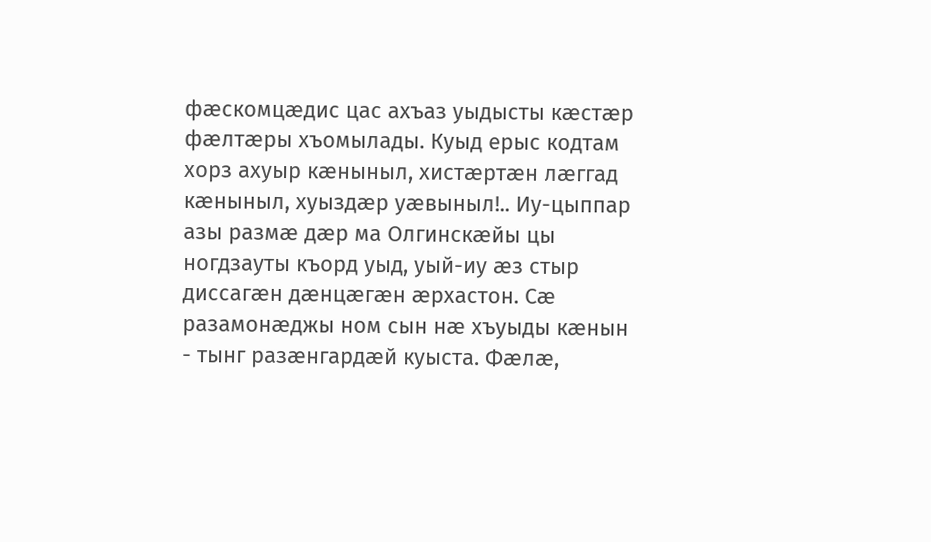фæскомцæдис цас ахъаз уыдысты кæстæр фæлтæры хъомылады. Куыд ерыс кодтам хорз ахуыр кæныныл, хистæртæн лæггад кæныныл, хуыздæр уæвыныл!.. Иу-цыппар азы размæ дæр ма Олгинскæйы цы ногдзауты къорд уыд, уый-иу æз стыр диссагæн дæнцæгæн æрхастон. Сæ разамонæджы ном сын нæ хъуыды кæнын - тынг разæнгардæй куыста. Фæлæ,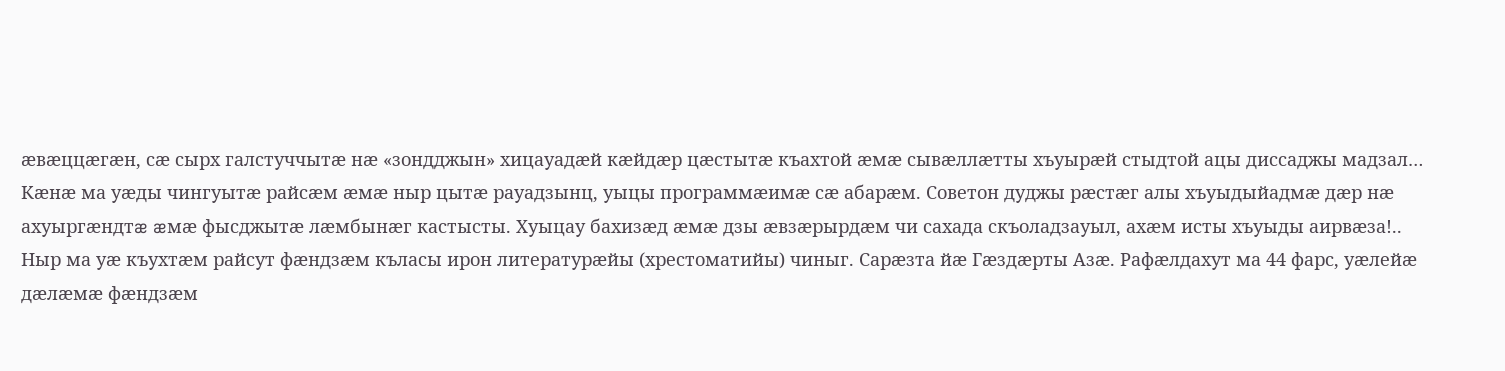æвæццæгæн, сæ сырх галстуччытæ нæ «зондджын» хицауадæй кæйдæр цæстытæ къахтой æмæ сывæллæтты хъуырæй стыдтой ацы диссаджы мадзал…
Кæнæ ма уæды чингуытæ райсæм æмæ ныр цытæ рауадзынц, уыцы программæимæ сæ абарæм. Советон дуджы рæстæг алы хъуыдыйадмæ дæр нæ ахуыргæндтæ æмæ фысджытæ лæмбынæг кастысты. Хуыцау бахизæд æмæ дзы æвзæрырдæм чи сахада скъоладзауыл, ахæм исты хъуыды аирвæза!..
Ныр ма уæ къухтæм райсут фæндзæм къласы ирон литературæйы (хрестоматийы) чиныг. Сарæзта йæ Гæздæрты Азæ. Рафæлдахут ма 44 фарс, уæлейæ дæлæмæ фæндзæм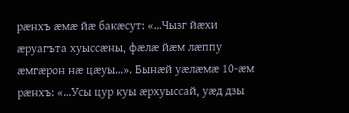рæнхъ æмæ йæ бакæсут: «…Чызг йæхи æруагъта хуыссæны, фæлæ йæм лæппу æмгæрон нæ цæуы…». Бынæй уæлæмæ 10-æм рæнхъ: «…Усы цур куы æрхуыссай, уæд дзы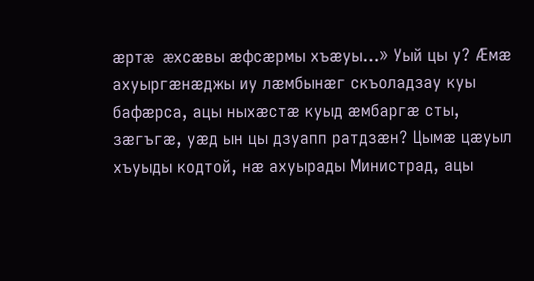æртæ æхсæвы æфсæрмы хъæуы…» Уый цы у? Æмæ ахуыргæнæджы иу лæмбынæг скъоладзау куы бафæрса, ацы ныхæстæ куыд æмбаргæ сты, зæгъгæ, уæд ын цы дзуапп ратдзæн? Цымæ цæуыл хъуыды кодтой, нæ ахуырады Министрад, ацы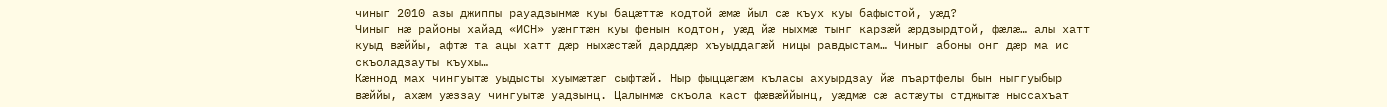чиныг 2010 азы джиппы рауадзынмæ куы бацæттæ кодтой æмæ йыл сæ къух куы бафыстой, уæд?
Чиныг нæ районы хайад «ИСН» уæнгтæн куы фенын кодтон, уæд йæ ныхмæ тынг карзæй æрдзырдтой, фæлæ… алы хатт куыд вæййы, афтæ та ацы хатт дæр ныхæстæй дарддæр хъуыддагæй ницы равдыстам… Чиныг абоны онг дæр ма ис скъоладзауты къухы…
Кæннод мах чингуытæ уыдысты хуымæтæг сыфтæй. Ныр фыццæгæм къласы ахуырдзау йæ пъартфелы бын ныггуыбыр вæййы, ахæм уæззау чингуытæ уадзынц. Цалынмæ скъола каст фæвæййынц, уæдмæ сæ астæуты стджытæ ныссахъат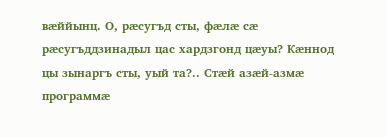вæййынц. О, рæсугъд сты, фæлæ сæ рæсугъддзинадыл цас хардзгонд цæуы? Кæннод цы зынаргъ сты, уый та?.. Стæй азæй-азмæ программæ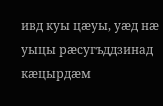ивд куы цæуы, уæд нæ уыцы рæсугъддзинад кæцырдæм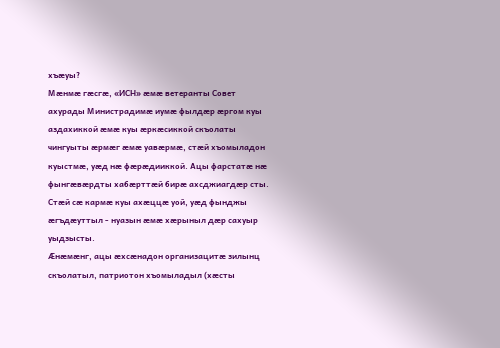хъæуы?
Мæнмæ гæсгæ, «ИСН» æмæ ветеранты Совет ахурады Министрадимæ иумæ фылдæр æргом куы аздахиккой æмæ куы æркæсиккой скъолаты чингуыты æрмæг æмæ уавæрмæ, стæй хъомыладон куыстмæ, уæд нæ фæрæдииккой. Ацы фарстатæ нæ фынгæвæрдты хабæрттæй бирæ ахсджиагдæр сты. Стæй сæ кармæ куы ахæццæ уой, уæд фынджы æгъдæуттыл - нуазын æмæ хæрыныл дæр сахуыр уыдзысты.
Æнæмæнг, ацы æхсæнадон организацитæ зилынц скъолатыл, патриотон хъомыладыл (хæсты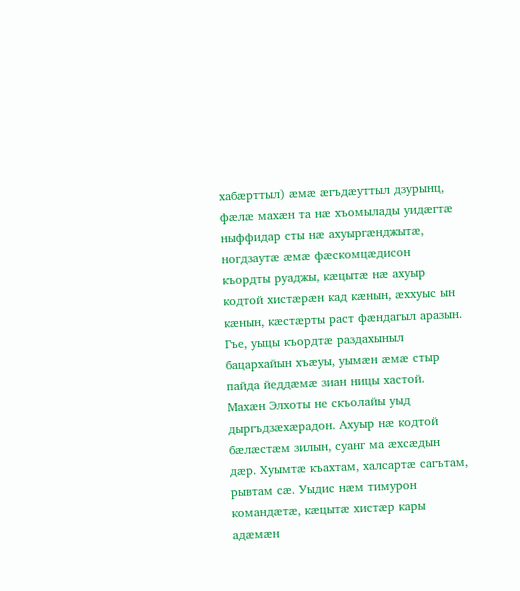хабæрттыл) æмæ æгъдæуттыл дзурынц, фæлæ махæн та нæ хъомылады уидæгтæ ныффидар сты нæ ахуыргæнджытæ, ногдзаутæ æмæ фæскомцæдисон къордты руаджы, кæцытæ нæ ахуыр кодтой хистæрæн кад кæнын, æххуыс ын кæнын, кæстæрты раст фæндагыл аразын. Гъе, уыцы къордтæ раздахыныл бацархайын хъæуы, уымæн æмæ стыр пайда йеддæмæ зиан ницы хастой.
Махæн Элхоты не скъолайы уыд дыргъдзæхæрадон. Ахуыр нæ кодтой бæлæстæм зилын, суанг ма æхсæдын дæр. Хуымтæ къахтам, халсартæ сагътам, рывтам сæ. Уыдис нæм тимурон командæтæ, кæцытæ хистæр кары адæмæн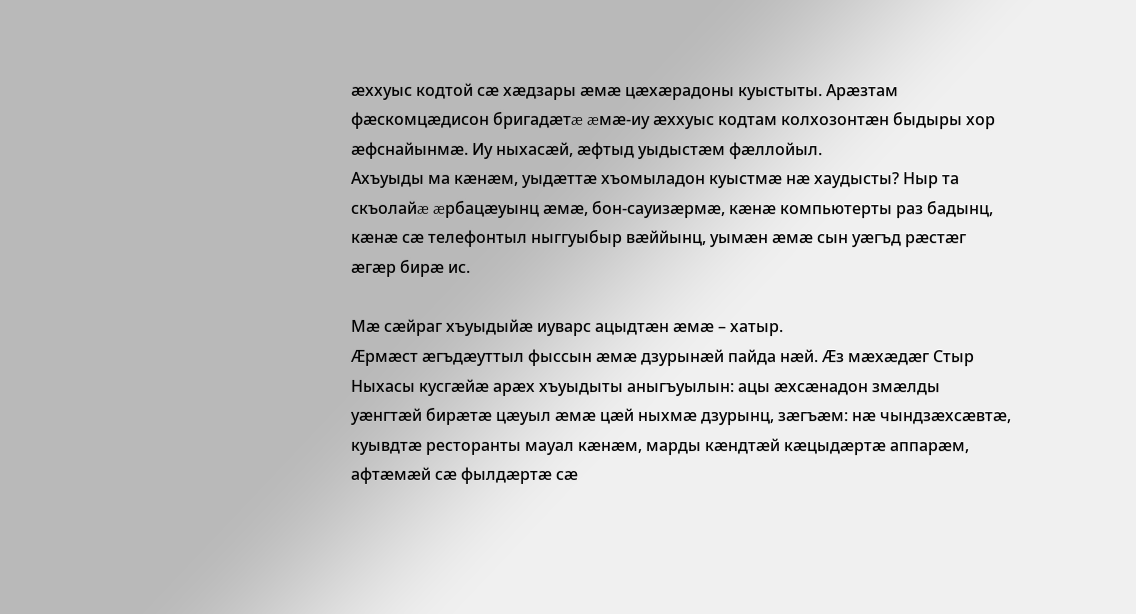æххуыс кодтой сæ хæдзары æмæ цæхæрадоны куыстыты. Арæзтам фæскомцæдисон бригадæтæ æмæ-иу æххуыс кодтам колхозонтæн быдыры хор æфснайынмæ. Иу ныхасæй, æфтыд уыдыстæм фæллойыл.
Ахъуыды ма кæнæм, уыдæттæ хъомыладон куыстмæ нæ хаудысты? Ныр та скъолайæ æрбацæуынц æмæ, бон-сауизæрмæ, кæнæ компьютерты раз бадынц, кæнæ сæ телефонтыл ныггуыбыр вæййынц, уымæн æмæ сын уæгъд рæстæг æгæр бирæ ис.

Мæ сæйраг хъуыдыйæ иуварс ацыдтæн æмæ – хатыр.
Æрмæст æгъдæуттыл фыссын æмæ дзурынæй пайда нæй. Æз мæхæдæг Стыр Ныхасы кусгæйæ арæх хъуыдыты аныгъуылын: ацы æхсæнадон змæлды уæнгтæй бирæтæ цæуыл æмæ цæй ныхмæ дзурынц, зæгъæм: нæ чындзæхсæвтæ, куывдтæ ресторанты мауал кæнæм, марды кæндтæй кæцыдæртæ аппарæм, афтæмæй сæ фылдæртæ сæ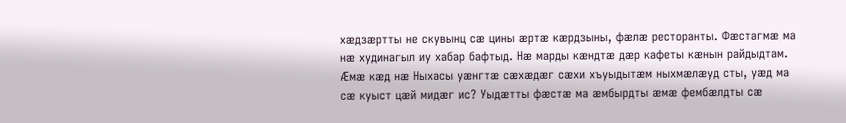хæдзæртты не скувынц сæ цины æртæ кæрдзыны, фæлæ ресторанты. Фæстагмæ ма нæ худинагыл иу хабар бафтыд. Нæ марды кæндтæ дæр кафеты кæнын райдыдтам. Æмæ кæд нæ Ныхасы уæнгтæ сæхæдæг сæхи хъуыдытæм ныхмæлæуд сты, уæд ма сæ куыст цæй мидæг ис? Уыдæтты фæстæ ма æмбырдты æмæ фембæлдты сæ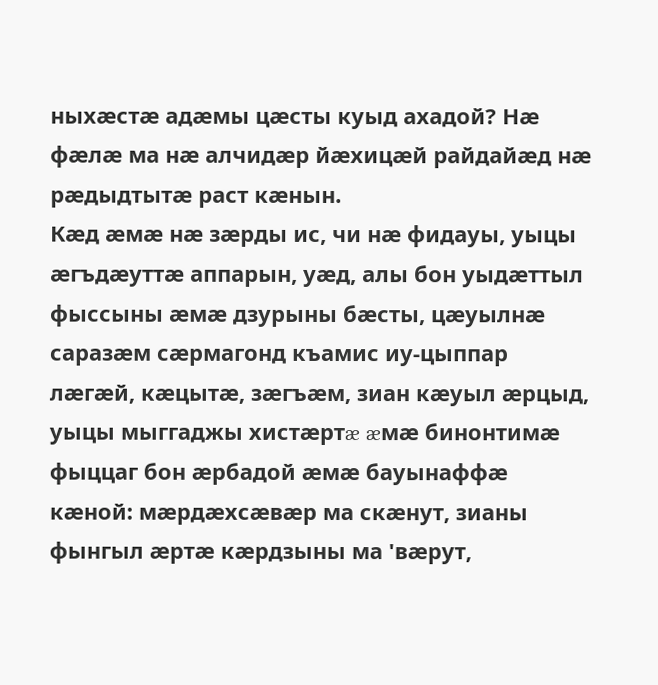ныхæстæ адæмы цæсты куыд ахадой? Нæ фæлæ ма нæ алчидæр йæхицæй райдайæд нæ рæдыдтытæ раст кæнын.
Кæд æмæ нæ зæрды ис, чи нæ фидауы, уыцы æгъдæуттæ аппарын, уæд, алы бон уыдæттыл фыссыны æмæ дзурыны бæсты, цæуылнæ саразæм сæрмагонд къамис иу-цыппар лæгæй, кæцытæ, зæгъæм, зиан кæуыл æрцыд, уыцы мыггаджы хистæртæ æмæ бинонтимæ фыццаг бон æрбадой æмæ бауынаффæ кæной: мæрдæхсæвæр ма скæнут, зианы фынгыл æртæ кæрдзыны ма 'вæрут,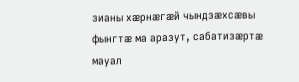зианы хæрнæгæй чындзæхсæвы фынгтæ ма аразут, сабатизæртæ мауал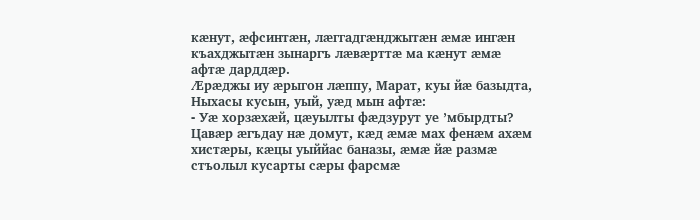кæнут, æфсинтæн, лæггадгæнджытæн æмæ ингæн къахджытæн зынаргъ лæвæрттæ ма кæнут æмæ афтæ дарддæр.
Æрæджы иу æрыгон лæппу, Марат, куы йæ базыдта, Ныхасы кусын, уый, уæд мын афтæ:
- Уæ хорзæхæй, цæуылты фæдзурут уе ’мбырдты? Цавæр æгъдау нæ домут, кæд æмæ мах фенæм ахæм хистæры, кæцы уыййас баназы, æмæ йæ размæ стъолыл кусарты сæры фарсмæ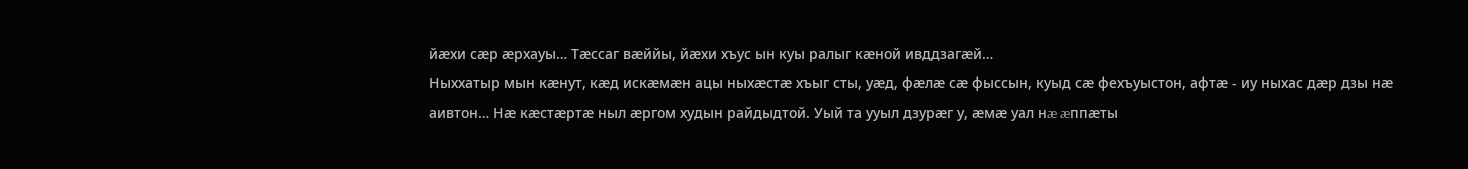йæхи сæр æрхауы… Тæссаг вæййы, йæхи хъус ын куы ралыг кæной ивддзагæй…
Ныххатыр мын кæнут, кæд искæмæн ацы ныхæстæ хъыг сты, уæд, фæлæ сæ фыссын, куыд сæ фехъуыстон, афтæ - иу ныхас дæр дзы нæ аивтон… Нæ кæстæртæ ныл æргом худын райдыдтой. Уый та ууыл дзурæг у, æмæ уал нæ æппæты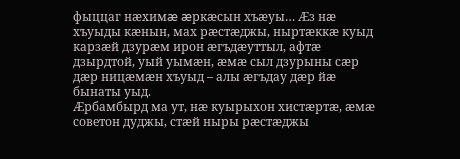фыццаг нæхимæ æркæсын хъæуы… Æз нæ хъуыды кæнын, мах рæстæджы, ныртæккæ куыд карзæй дзурæм ирон æгъдæуттыл, афтæ дзырдтой, уый уымæн, æмæ сыл дзурыны сæр дæр ницæмæн хъуыд – алы æгъдау дæр йæ бынаты уыд.
Æрбамбырд ма ут, нæ куырыхон хистæртæ, æмæ советон дуджы, стæй ныры рæстæджы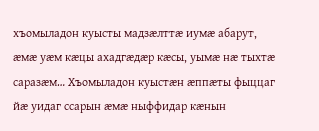хъомыладон куысты мадзæлттæ иумæ абарут, æмæ уæм кæцы ахадгæдæр кæсы, уымæ нæ тыхтæ саразæм… Хъомыладон куыстæн æппæты фыццаг йæ уидаг ссарын æмæ ныффидар кæнын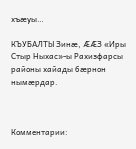хъæуы…

КЪУБАЛТЫ Зинæ, ÆÆЗ «Иры Стыр Ныхас»-ы Рахизфарсы районы хайады бæрнон нымæрдар.



Комментарии: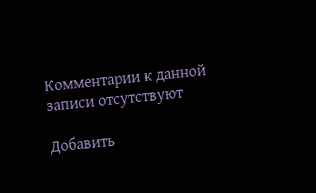Комментарии к данной записи отсутствуют

Добавить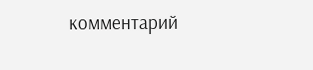комментарий